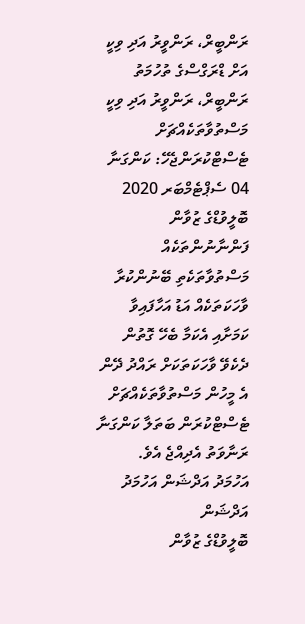ރަންބީރް، ރަންވީރު އަދި ވިކީ އަށް ޑްރަގްސްގެ ތުހުމަތު
ރަންބީރް، ރަންވީރު އަދި ވިކީ މަސްތުވާތަކެއްޗަށް ޓެސްޓްކުރަންޖެހޭ: ކަންގަނާ
04 ސެޕްޓެމްބަރ 2020
ބޮލީވުޑްގެ ޒުވާން ފަންނާނުންތަކެއް މަސްތުވާތަކެތި ބޭނުންކުރާ ވާހަކަތަކެއް އަޑު އަހާފައިވާ ކަމަށާއި އެކަމާ ބެހޭ ގޮތުން ދެކެވޭ ވާހަކަތަކަށް ރައްދު ދޭން އެ މީހުން މަސްތުވާތަކެއްޗަށް ޓެސްޓްކުރަން ބަތަލާ ކަންގަނާ ރަނާވަތު އެދިއްޖެ އެވެ.
އަހުމަދު އަދްޝަން އަހުމަދު އަދްޝަން
ބޮލީވުޑްގެ ޒުވާން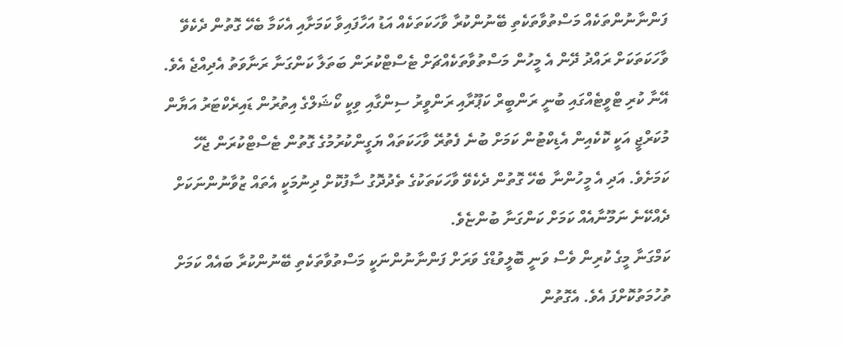ފަންނާނުންތަކެއް މަސްތުވާތަކެތި ބޭނުންކުރާ ވާހަކަތަކެއް އަޑު އަހާފައިވާ ކަމަށާއި އެކަމާ ބެހޭ ގޮތުން ދެކެވޭ ވާހަކަތަކަށް ރައްދު ދޭން އެ މީހުން މަސްތުވާތަކެއްޗަށް ޓެސްޓްކުރަން ބަތަލާ ކަންގަނާ ރަނާވަތު އެދިއްޖެ އެވެ.
އޭނާ ކުރި ޓްވީޓެއްގައި ބުނީ ރަންބީރް ކަޕޫރާއި ރަންވީރު ސިންގާއި ވިކީ ކޯޝަލްގެ އިތުރުން ޑައިރެކްޓަރު އަޔާން މުކަރްޖީ އަކީ ކޮކެއިން އެޑިކްޓުން ކަމަށް ބުނެ ފެތުރޭ ވާހަކަތައް ޔަގީންކުރުމުގެ ގޮތުން ޓެސްޓްކުރަން ޖެހޭ ކަމަށެވެ. އަދި އެ މީހުންނާ ބެހޭ ގޮތުން ދެކެވޭ ވާހަކަތަކުގެ ތެދުދޮގު ސާފުކޮށް ދިނުމަކީ އެތައް ޒުވާނުންނަކަށް ދެއްކޭނެ ނަމޫނާއެއް ކަމަށް ކަންގަނާ ބުންޏެވެ.
ކަމްގަނާ މީގެ ކުރިން ވެސް ވަނީ ބޮލީވުޑްގެ ވަރަށް ފަންނާނުންނަކީ މަސްތުވާތަކެތި ބޭނުންކުރާ ބައެއް ކަމަށް ތުހުމަތުކޮށްފަ އެވެ. އެގޮތުން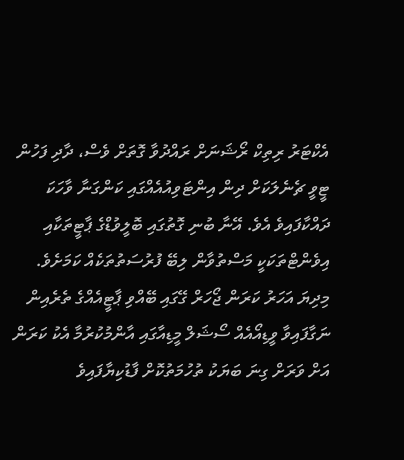އެކްޓަރު ރިތިކް ރޯޝަނަށް ރައްދުވާ ގޮތަށް ވެސް، ދާދި ފަހުން ޓީވީ ޗެނެލަކަށް ދިން އިންޓަވިއުއެއްގައި ކަންގަނާ ވާހަކަ ދައްކާފައިވެ އެވެ. އޭނާ ބުނި ގޮތުގައި ބޮލީވުޑްގެ ޕާޓީތަކާއި އިވެންޓްތަކަކީ މަސްތުވާން ލިބޭ ފުރުސަތުތަކެއް ކަމަށެވެ.
މިދިޔަ އަހަރު ކަރަން ޖޯހަރް ގޭގައި ބޭއްވި ޕާޓީއެއްގެ ތެރެއިން ނަގާފައިވާ ވީޑިއޯއެއް ސޯޝަލް މީޑިއާގައި އާންމުކުރުމާ އެކު ކަރަން އަށް ވަރަށް ގިނަ ބަޔަކު ތުހުމަތުކޮށް ފާޑުކިޔާފައިވެ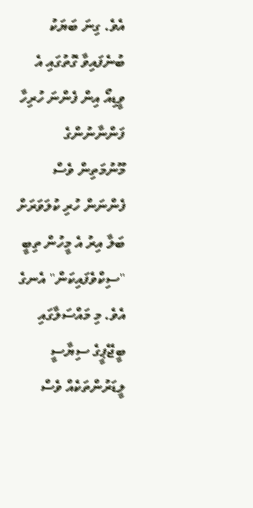އެވެ. ގިނަ ބަޔަކު ބުނެފައިވާ ގޮތުގައި އެ ވީޑިއޯ އިން ފެންނަ ހުރިހާ ފަންނާނުންގެ މޫނުމަތިން ވެސް ފެންނަން ހުރި ކުލަވަރަށް ބަލާ އިރު އެ މީހުން ތިބީ "ސިކްވެފައިކަން" އެނގެ އެވެ. މި މައްސަލާގައި ބީޖޭޕީގެ ސިޔާސީ ލީޑަރުންތަކެއް ވެސް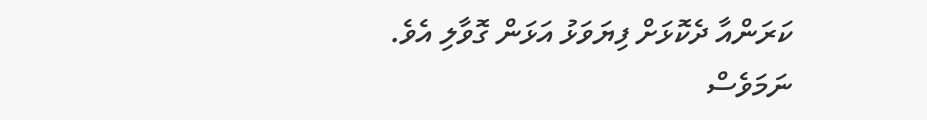ކަރަންއާ ދެކޮޅަށް ފިޔަވަޅު އަޅަން ގޮވާލި އެވެ.
ނަމަވެސް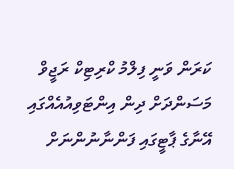ކަރަން ވަނީ ފިލްމު ކްރިޓިކް ރަޖީވް މަސަންދަށް ދިން އިންޓަވިއުއެއްގައި އޭނާގެ ޕާޓީގައި ފަންނާނުންނަށް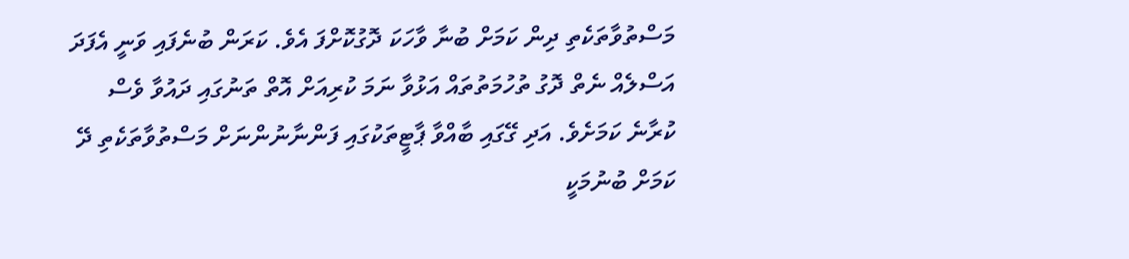މަސްތުވާތަކެތި ދިން ކަމަށް ބުނާ ވާހަކަ ދޮގުކޮށްފަ އެވެ. ކަރަން ބުނެފައި ވަނީ އެފަދަ އަސްލެއް ނެތް ދޮގު ތުހުމަތުތައް އަޅުވާ ނަމަ ކުރިއަށް އޮތް ތަނުގައި ދައުވާ ވެސް ކުރާނެ ކަމަށެވެ. އަދި ގޭގައި ބާއްވާ ޕާޓީތަކުގައި ފަންނާނުންނަށް މަސްތުވާތަކެތި ދޭ ކަމަށް ބުނުމަކީ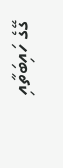ގޭގެ ހައިބަތާއި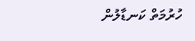ހުރުމަތް ކަނޑާލުން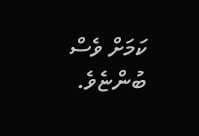ކަމަށް ވެސް ބުންޏެވެ.